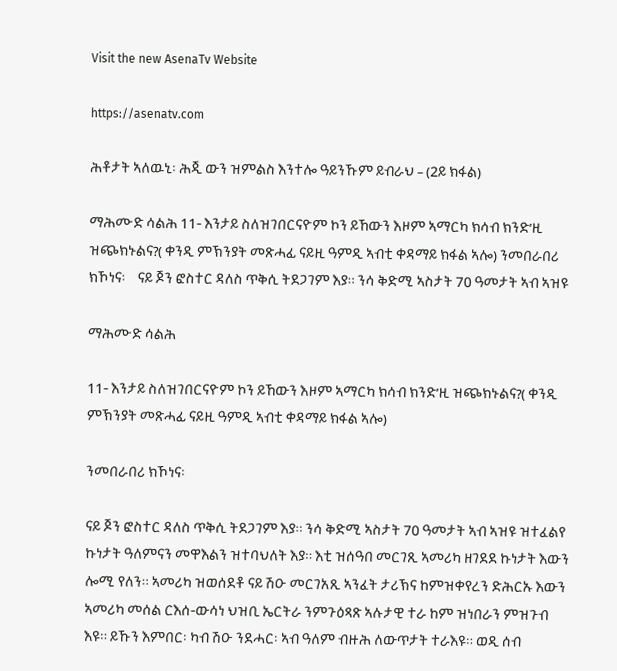Visit the new AsenaTv Website

https://asenatv.com

ሕቶታት ኣለዉኒ፡ ሕጂ ውን ዝምልስ እንተሎ ዓይንኹም ይብራህ – (2ይ ክፋል)

ማሕሙድ ሳልሕ 11- እንታይ ስለዝገበርናዮም ኮን ይኸውን እዞም ኣማርካ ክሳብ ክንድ’ዚ ዝጭክኑልና?( ቀንዲ ምኽንያት መጽሓፊ ናይዚ ዓምዲ ኣብቲ ቀዳማይ ክፋል ኣሎ) ንመበራበሪ ክኾነና፡    ናይ ጆን ፎስተር ዳለስ ጥቅሲ ትደጋገም እያ። ንሳ ቅድሚ ኣስታት 70 ዓመታት ኣብ ኣዝዩ

ማሕሙድ ሳልሕ

11- እንታይ ስለዝገበርናዮም ኮን ይኸውን እዞም ኣማርካ ክሳብ ክንድ’ዚ ዝጭክኑልና?( ቀንዲ ምኽንያት መጽሓፊ ናይዚ ዓምዲ ኣብቲ ቀዳማይ ክፋል ኣሎ)

ንመበራበሪ ክኾነና፡

ናይ ጆን ፎስተር ዳለስ ጥቅሲ ትደጋገም እያ። ንሳ ቅድሚ ኣስታት 70 ዓመታት ኣብ ኣዝዩ ዝተፈልየ ኩነታት ዓለምናን መዋእልን ዝተባህለት እያ። እቲ ዝሰዓበ መርገጺ ኣመሪካ ዘገደደ ኩነታት እውን ሎሚ የለን። ኣመሪካ ዝወሰደቶ ናይ ሽዑ መርገአጺ ኣንፈት ታሪኽና ከምዝቀየረን ድሕርኡ እውን ኣመሪካ መሰል ርእሰ-ውሳነ ህዝቢ ኤርትራ ንምጉዕጻጽ ኣሉታዊ ተራ ከም ዝነበራን ምዝጉብ እዩ። ይኹን እምበር፡ ካብ ሽዑ ንደሓር፡ ኣብ ዓለም ብዙሕ ለውጥታት ተራእዩ። ወዲ ሰብ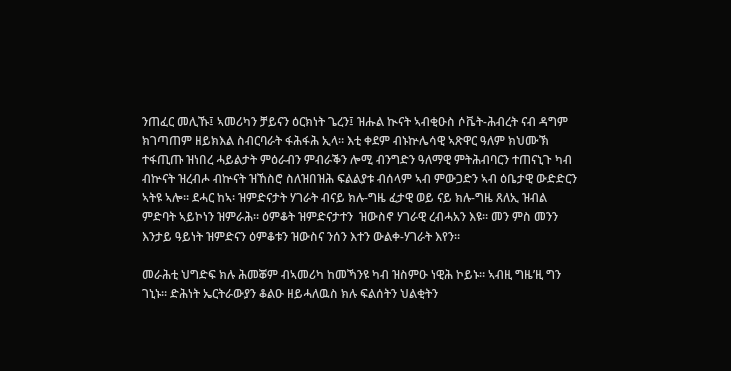ንጠፈር መሊኹ፤ ኣመሪካን ቻይናን ዕርክነት ጌረን፤ ዝሑል ኲናት ኣብቂዑስ ሶቬት-ሕብረት ናብ ዳግም ክገጣጠም ዘይክእል ስብርባራት ፋሕፋሕ ኢላ። እቲ ቀደም ብኑኵሌሳዊ ኣጽዋር ዓለም ክህሙኽ ተፋጢጡ ዝነበረ ሓይልታት ምዕራብን ምብራቕን ሎሚ ብንግድን ዓለማዊ ምትሕብባርን ተጠናኒጉ ካብ ብኵናት ዝረብሖ ብኵናት ዝኸስሮ ስለዝበዝሕ ፍልልያቱ ብሰላም ኣብ ምውጋድን ኣብ ዕቤታዊ ውድድርን ኣትዩ ኣሎ። ደሓር ከኣ፡ ዝምድናታት ሃገራት ብናይ ክሉ-ግዜ ፈታዊ ወይ ናይ ክሉ-ግዜ ጸለኢ ዝብል ምድባት ኣይኮነን ዝምራሕ። ዕምቆት ዝምድናታተን  ዝውስኖ ሃገራዊ ረብሓአን እዩ። መን ምስ መንን እንታይ ዓይነት ዝምድናን ዕምቆቱን ዝውስና ንሰን እተን ውልቀ-ሃገራት እየን።

መራሕቲ ህግድፍ ክሉ ሕመቖም ብኣመሪካ ከመኻንዩ ካብ ዝስምዑ ነዊሕ ኮይኑ። ኣብዚ ግዜ’ዚ ግን ገኒኑ። ድሕነት ኤርትራውያን ቆልዑ ዘይሓለዉስ ክሉ ፍልሰትን ህልቂትን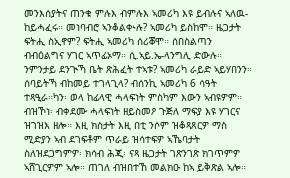መንእሰያትና ጠንቁ ምሉእ ብምሉእ ኣመሪካ እዩ ይብሉና ኣለዉ- ከይሓፈሩ። መነባብሮ ኣንቆልቊሉ? ኣመሪካ ይስከሞ። ዜጋታት ፍትሒ ስኢኖም? ፍትሒ ኣመሪካ ሰሪቖሞ። ሰበስልጣን ብብዕልግና ሃገር ኣጥፊኦማ። ሲ.ኣይ.ኤ-ላንግሊ ድውሉ። ንምንታይ ደንጒኻ ቤት ጽሕፈት ተኣቱ? ኣመሪካ ራይድ ኣይሃበንን። ሰባይትኻ ብከመይ ተገላጊላ? ብሰንኪ ኣመሪካ 6 ሳዓት ተጻዒራ።ካን፡ ወላ ከፊላዊ ሓላፍነት ምስካም እውን ኣብዩዎም። ብዝኾነ፡ ብቀደሙ ሓላፍነት ዘይስመዖ ጉጅለ ማፍያ እዩ ሃገርና ዝገዝእ ዘሎ። እዚ ክስታት እዚ በቲ ንሶም ዝቆጻጸርዎ ማስ ሚድያን ኣብ ደገፍቶም ጥራይ ዝሳተፍዎ ኣኼባታት ስለዝደጋግምዎ፡ ክሳብ ሕጂ፡ ናጻ ዜጋታት ገጽንገጽ ክገጥምዎ ኣሸጊርዎም ኣሎ። ጠገለ ብዝበተኸ መልክዑ ከኣ ይቅጽል ኣሎ።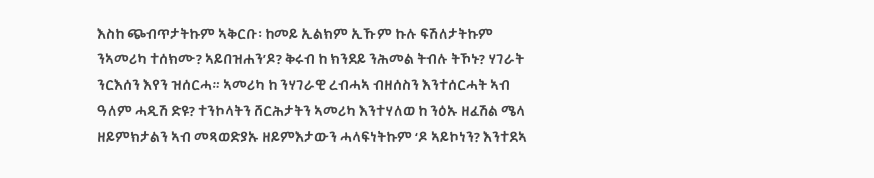እስከ ጭብጥታትኩም ኣቅርቡ፡ ከመይ ኢልክም ኢኹም ኩሉ ፍሽለታትኩም ንኣመሪካ ተሰክሙ? ኣይበዝሐን’ዶ? ቅሩብ ከ ክንደይ ንሕመል ትብሉ ትኾኑ? ሃገራት ንርእሰን እየን ዝሰርሓ። ኣመሪካ ከ ንሃገራዊ ረብሓኣ ብዘሰስን እንተሰርሓት ኣብ ዓለም ሓዲሽ ድዩ? ተንኮላትን ሸርሕታትን ኣመሪካ እንተሃለወ ከ ንዕኡ ዘፈሽል ሜላ ዘይምክታልን ኣብ መጻወድያኡ ዘይምእታውን ሓላፍነትኩም ‘ዶ ኣይኮነን? እንተደኣ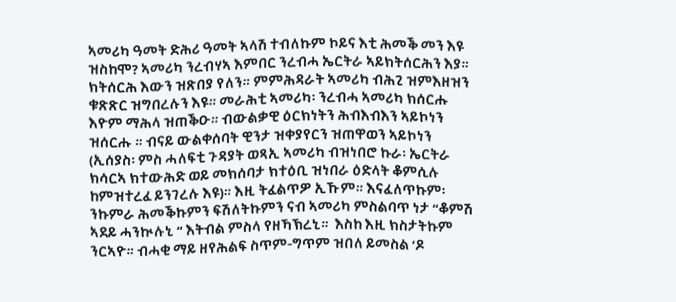ኣመሪካ ዓመት ድሕሪ ዓመት ኣላሽ ተብለኩም ኮይና እቲ ሕመቕ መን እዩ ዝስከሞ? ኣመሪካ ንረብሃኣ እምበር ንረብሓ ኤርትራ ኣይክትሰርሕን እያ። ክትሰርሕ እውን ዝጽበያ የለን። ምምሕዳራት ኣመሪካ ብሕጊ ዝምእዘዝን ቁጽጽር ዝግበረሉን እዩ። መራሕቲ ኣመሪካ፡ ንረብሓ ኣመሪካ ክሰርሑ እዮም ማሕላ ዝጠቕዑ። ብውልቃዊ ዕርክነትን ሕብእብእን ኣይኮነን ዝሰርሑ ። ብናይ ውልቀሰባት ዊንታ ዝቀያየርን ዝጠዋወን ኣይኮነን (ኢሰያስ፡ ምስ ሓለፍቲ ጉዳያት ወጻኢ ኣመሪካ ብዝነበሮ ኩራ፡ ኤርትራ ክሳርኣ ክተውሕድ ወይ መክሰባታ ክተዕቢ ዝነበራ ዕድላት ቆምሲሉ ከምዝተረፈ ይንገረሉ እዩ)። እዚ ትፈልጥዎ ኢኹም። እናፈለጥኩም፡ ንኩምራ ሕመቕኩምን ፍሽለትኩምን ናብ ኣመሪካ ምስልባጥ ነታ “ቆምሽ ኣደይ ሓንኲሉኒ “ እትብል ምስላ የዘኻኽረኒ።  እስከ እዚ ክስታትኩም ንርኣዮ። ብሓቂ ማይ ዘየሕልፍ ስጥም-ግጥም ዝበለ ይመስል ‘ዶ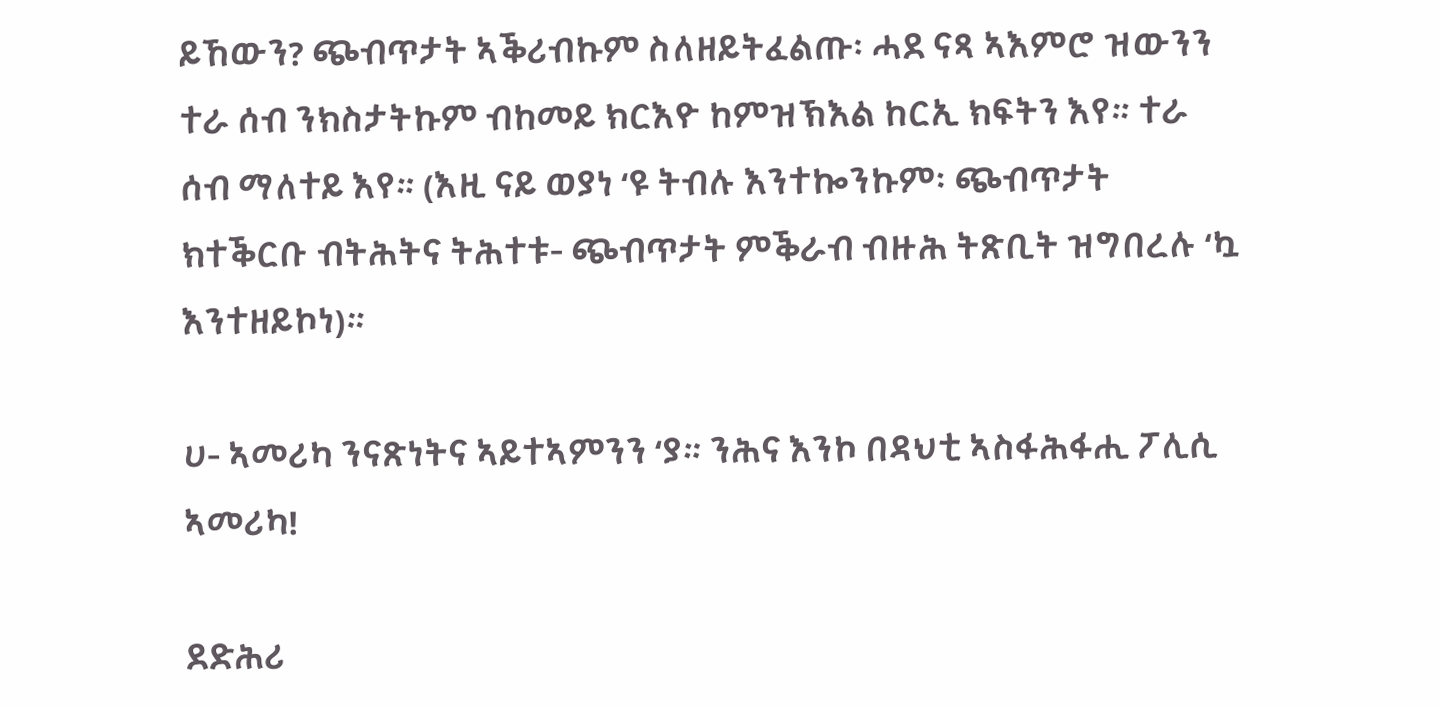ይኸውን? ጭብጥታት ኣቕሪብኩም ስለዘይትፈልጡ፡ ሓደ ናጻ ኣእምሮ ዝውንን ተራ ሰብ ንክስታትኩም ብከመይ ክርእዮ ከምዝኽእል ከርኢ ክፍትን እየ። ተራ ሰብ ማለተይ እየ። (እዚ ናይ ወያነ ‘ዩ ትብሉ እንተኰንኩም፡ ጭብጥታት ክተቕርቡ ብትሕትና ትሕተቱ- ጭብጥታት ምቕራብ ብዙሕ ትጽቢት ዝግበረሉ ‘ኳ እንተዘይኮነ)።

ሀ- ኣመሪካ ንናጽነትና ኣይተኣምንን ‘ያ። ንሕና እንኮ በዳህቲ ኣስፋሕፋሒ ፖሊሲ ኣመሪካ!

ደድሕሪ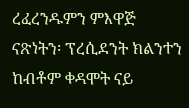ረፈረንዱምን ምእዋጅ ናጽነትን፡ ፕረሲደንት ክልንተን ከብቶም ቀዳሞት ናይ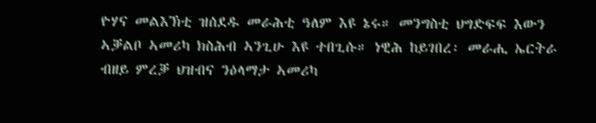ዮሃና መልእኽቲ ዝሰደዱ መራሕቲ ዓለም እዩ ኔሩ። መንግስቲ ህግድፍፍ እውን ኣቓልቦ ኣመሪካ ክስሕብ ኣንጊሁ እዩ ተበጊሱ። ነዊሕ ከይገበረ፡ መራሒ ኤርትራ ብዘይ ምረቓ ህዝብና ንዕላማታ ኣመሪካ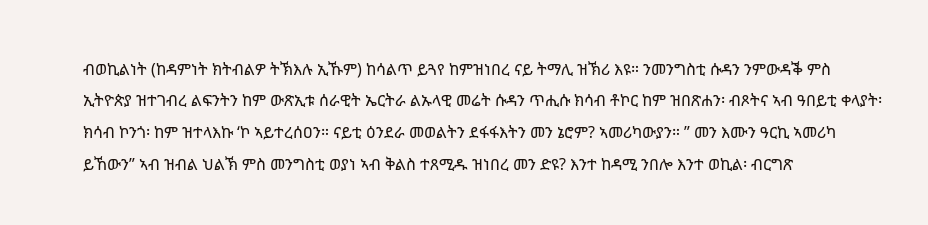ብወኪልነት (ከዳምነት ክትብልዎ ትኽእሉ ኢኹም) ከሳልጥ ይጓየ ከምዝነበረ ናይ ትማሊ ዝኽሪ እዩ። ንመንግስቲ ሱዳን ንምውዳቕ ምስ ኢትዮጵያ ዝተገብረ ልፍንትን ከም ውጽኢቱ ሰራዊት ኤርትራ ልኡላዊ መሬት ሱዳን ጥሒሱ ክሳብ ቶኮር ከም ዝበጽሐን፡ ብጾትና ኣብ ዓበይቲ ቀላያት፡ ክሳብ ኮንጎ፡ ከም ዝተላእኩ ‘ኮ ኣይተረሰዐን። ናይቲ ዕንደራ መወልትን ደፋፋእትን መን ኔሮም? ኣመሪካውያን። ” መን እሙን ዓርኪ ኣመሪካ ይኸውን” ኣብ ዝብል ህልኽ ምስ መንግስቲ ወያነ ኣብ ቅልስ ተጸሚዱ ዝነበረ መን ድዩ? እንተ ከዳሚ ንበሎ እንተ ወኪል፡ ብርግጽ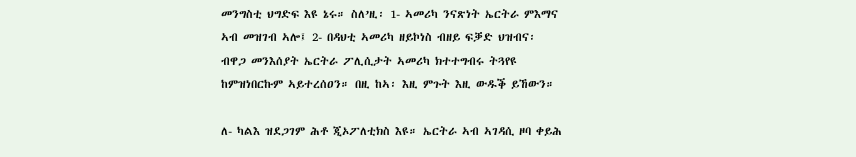መንግስቲ ህግድፍ እዩ ኔሩ። ስለ’ዚ፡ 1- ኣመሪካ ንናጽነት ኤርትራ ምእማና ኣብ መዝገብ ኣሎ፤ 2- በዳህቲ ኣመሪካ ዘይኮነስ ብዘይ ፍቓድ ህዝብና፡ ብዋጋ መንእሰያት ኤርትራ ፖሊሲታት ኣመሪካ ክተተግብሩ ትጓየዩ ከምዝነበርኩም ኣይተረሰዐን። በዚ ከኣ፡ እዚ ምጉት እዚ ውዱቕ ይኸውን።

ለ- ካልእ ዝደጋገም ሕቶ ጂኦፖለቲክስ እዩ። ኤርትራ ኣብ ኣገዳሲ ዞባ ቀይሕ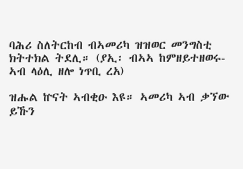ባሕሪ ስለትርከብ ብኣመሪካ ዝዝወር መንግስቲ ክትተክል ትደሊ። (ያኢ፡ ብኣኣ ከምዘይተዘወሩ- ኣብ ላዕሊ ዘሎ ነጥቢ ረአ)

ዝሑል ኵናት ኣብቂዑ እዩ። ኣመሪካ ኣብ ቃኘው ይኹን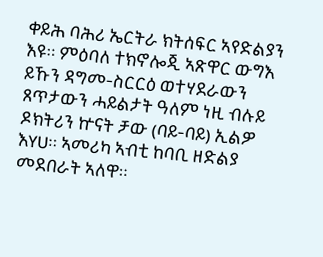ቀይሕ ባሕሪ ኤርትራ ክትሰፍር ኣየድልያን እዩ። ምዕባለ ተክኖሎጂ ኣጽዋር ውግእ ይኹን ዳግመ-ስርርዕ ወተሃደራውን ጸጥታውን ሓይልታት ዓለም ነዚ ብሉይ ዶክትሪን ኵናት ቻው (ባይ-ባይ) ኢልዎ እYU። ኣመሪካ ኣብቲ ከባቢ ዘድልያ መደበራት ኣለዋ።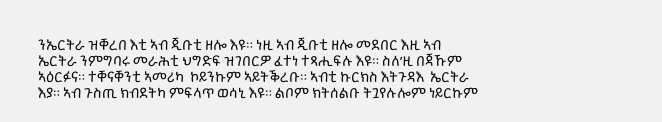ንኤርትራ ዝቐረበ እቲ ኣብ ጂቡቲ ዘሎ እዩ። ነዚ ኣብ ጂቡቲ ዘሎ መደበር እዚ ኣብ ኤርትራ ንምግባሩ መራሕቲ ህግድፍ ዝገበርዎ ፈተነ ተጻሒፍሉ እዩ። ስለ’ዚ በጃኹም ኣዕርፉና። ተቐናቐንቲ ኣመሪካ  ኮይንኩም ኣይትቕረቡ። ኣብቲ ኩርክስ እትጉዳእ  ኤርትራ እያ። ኣብ ጉስጢ ክብደትካ ምፍላጥ ወሳኒ እዩ። ልቦም ክትሰልቡ ትጓየሉሎም ነይርኩም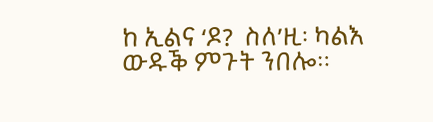ከ ኢልና ‘ዶ?  ስለ’ዚ፡ ካልእ ውዱቕ ምጉት ንበሎ።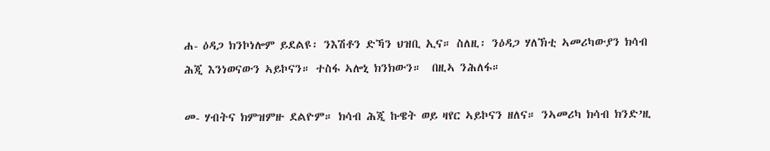ሐ- ዕዳጋ ክንኮነሎም ይደልዩ፡ ንእሽቶን ድኻን ህዝቢ ኢና። ስለዚ፡ ንዕዳጋ ሃለኽቲ ኣመሪካውያን ክሳብ ሕጂ እንነወናውን ኣይኮናን። ተስፋ ኣሎኒ ክንክውን።  በዚኣ ንሕለፋ።

መ- ሃብትና ክምዝምዙ ደልዮም። ክሳብ ሕጂ ኩዌት ወይ ዛየር ኣይኮናን ዘለና። ንኣመሪካ ክሳብ ክንድ’ዚ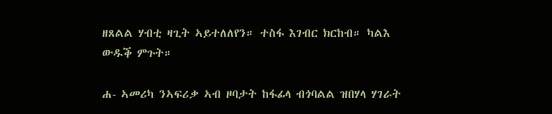ዘጸልል ሃብቲ ዛጊት ኣይተለለየን። ተስፋ እገብር ክርከብ። ካልእ ውዱቕ ምጉት።

ሐ- ኣመሪካ ንኣፍሪቃ ኣብ ዞባታት ከፋፊላ ብጎባልል ዝበሃላ ሃገራት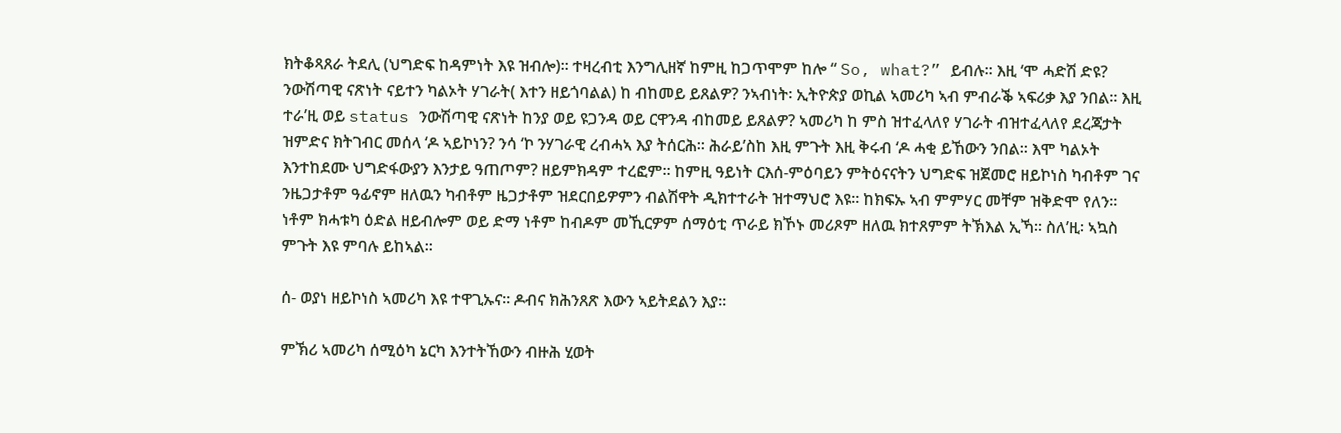ክትቆጻጸራ ትደሊ (ህግድፍ ከዳምነት እዩ ዝብሎ)። ተዛረብቲ እንግሊዘኛ ከምዚ ከጋጥሞም ከሎ “ So, what?” ይብሉ። እዚ ‘ሞ ሓድሽ ድዩ? ንውሽጣዊ ናጽነት ናይተን ካልኦት ሃገራት( እተን ዘይጎባልል) ከ ብከመይ ይጸልዎ? ንኣብነት፡ ኢትዮጵያ ወኪል ኣመሪካ ኣብ ምብራቕ ኣፍሪቃ እያ ንበል። እዚ ተራ’ዚ ወይ status ንውሽጣዊ ናጽነት ከንያ ወይ ዩጋንዳ ወይ ርዋንዳ ብከመይ ይጸልዎ? ኣመሪካ ከ ምስ ዝተፈላለየ ሃገራት ብዝተፈላለየ ደረጃታት ዝምድና ክትገብር መሰላ ‘ዶ ኣይኮነን? ንሳ ‘ኮ ንሃገራዊ ረብሓኣ እያ ትሰርሕ። ሕራይ’ስከ እዚ ምጉት እዚ ቅሩብ ‘ዶ ሓቂ ይኸውን ንበል። እሞ ካልኦት እንተከደሙ ህግድፋውያን እንታይ ዓጠጦም? ዘይምክዳም ተረፎም። ከምዚ ዓይነት ርእሰ-ምዕባይን ምትዕናናትን ህግድፍ ዝጀመሮ ዘይኮነስ ካብቶም ገና ንዜጋታቶም ዓፊኖም ዘለዉን ካብቶም ዜጋታቶም ዝደርበይዎምን ብልሽዋት ዲክተተራት ዝተማህሮ እዩ። ከክፍኡ ኣብ ምምሃር መቸም ዝቅድሞ የለን። ነቶም ክሓቱካ ዕድል ዘይብሎም ወይ ድማ ነቶም ከብዶም መኺርዎም ሰማዕቲ ጥራይ ክኾኑ መሪጾም ዘለዉ ክተጸምም ትኽእል ኢኻ። ስለ’ዚ፡ ኣኳስ ምጉት እዩ ምባሉ ይከኣል።

ሰ- ወያነ ዘይኮነስ ኣመሪካ እዩ ተዋጊኡና። ዶብና ክሕንጸጽ እውን ኣይትደልን እያ።

ምኽሪ ኣመሪካ ሰሚዕካ ኔርካ እንተትኸውን ብዙሕ ሂወት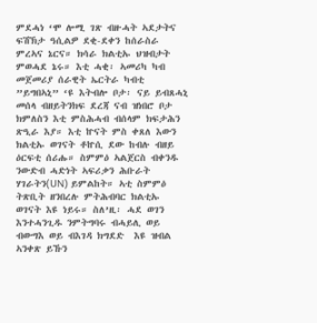ምደሓነ ‘ሞ ሎሚ ገጽ ብዙሓት ኣደታትና ፍሽኽታ ዓሲልዎ ደቂ-ደቀን ከሰራስራ ምረኣና ኔርና። ክሳራ ክልቲኡ ህዝብታት ምወሓደ ኔሩ። እቲ ሓቂ፡ ኣመሪካ ካብ መጀመሪያ ሰራዊት ኤርትራ ካብቲ ”ይግበኣኒ” ‘ዩ እትብሎ ቦታ፡ ናይ ይብጸሓኒ መሰላ ብዘይትንክፍ ደረጃ ናብ ዝነበሮ ቦታ ክምለስን እቲ ምስሕሓብ ብሰላም ክፍታሕን ጽዒራ እያ። እቲ ኵናት ምስ ቀጸለ እውን ክልቲኡ ወገናት ቶኵሲ ደው ከብሉ ብዘይ ዕርፍቲ ሰሪሑ። ስምምዕ ኣልጀርስ ብቀንዱ ንውድብ ሓድነት ኣፍሪቃን ሕቡራት ሃገራትን(UN) ይምልከት። ኣቲ ስምምዕ ትጽቢት ዘንበረሉ ምትሕብባር ክልቲኡ ወገናት እዩ ነይሩ። ስለ’ዚ፡ ሓደ ወገን እንተሓንጊዱ ንምትግባሩ ብሓይሊ ወይ ብውግእ ወይ ብእገዳ ክግደድ  እዩ ዝብል ኣንቀጽ ይኹን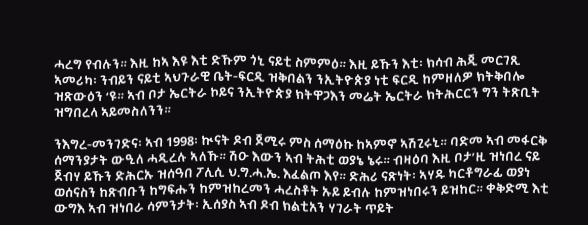ሓረግ የብሉን። እዚ ከኣ እዩ እቲ ድኹም ጎኒ ናይቲ ስምምዕ። እዚ ይኹን እቲ፡ ክሳብ ሕጂ መርገጺ ኣመሪካ፡ ንብይን ናይቲ ኣህጉራዊ ቤት-ፍርዲ ዝቅበልን ንኢትዮጵያ ነቲ ፍርዲ ከምዘለዎ ክትቅበሎ ዝጽውዕን ‘ዩ። ኣብ ቦታ ኤርትራ ኮይና ንኢትዮጵያ ክትዋጋእን መሬት ኤርትራ ክትሕርርን ግን ትጽቢት ዝግበረላ ኣይመስለንን።

ንእግረ-መንገድና፡ ኣብ 1998፡ ኲናት ዶብ ጀሚሩ ምስ ሰማዕኩ ከኣምኖ ኣሽጊሩኒ። ባድመ ኣብ መፋርቅ ሰማንያታት ውዒለ ሓዲረሉ ኣለኹ። ሽዑ እውን ኣብ ትሕቲ ወያኔ ኔሩ። ብዛዕባ እዚ ቦታ’ዚ ዝነበረ ናይ ጀብሃ ይኹን ድሕርኡ ዝሰዓበ ፖሊሲ ህ.ግ.ሓ.ኤ. እፈልጦ እየ። ድሕሪ ናጽነት፡ ኣሃዱ ካርቶግራፊ ወያነ ወሰናስን ከጽብቡን ከግፍሑን ከምዝከረመን ሓረስቶት ኡይ ይብሉ ከምዝነበሩን ይዝከር። ቀቅድሚ እቲ ውግእ ኣብ ዝነበራ ሳምንታት፡ ኢሰያስ ኣብ ዶብ ክልቲአን ሃገራት ጥይት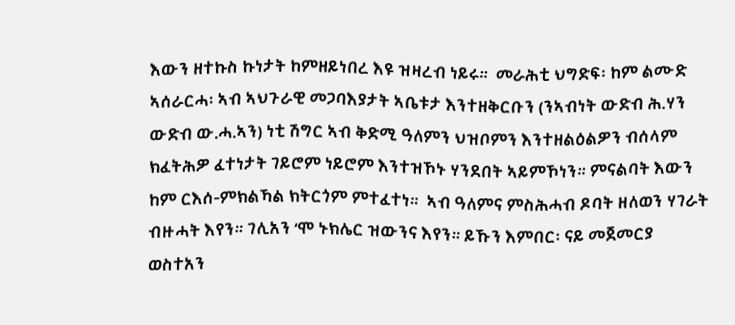እውን ዘተኩስ ኩነታት ከምዘይነበረ እዩ ዝዛረብ ነይሩ።  መራሕቲ ህግድፍ፡ ከም ልሙድ ኣሰራርሓ፡ ኣብ ኣህጉራዊ መጋባእያታት ኣቤቱታ እንተዘቅርቡን (ንኣብነት ውድብ ሕ.ሃን ውድብ ው.ሓ.ኣን) ነቲ ሽግር ኣብ ቅድሚ ዓለምን ህዝቦምን እንተዘልዕልዎን ብሰላም ክፈትሕዎ ፈተነታት ገይሮም ነይሮም እንተዝኾኑ ሃንደበት ኣይምኾነን። ምናልባት እውን ከም ርእሰ-ምክልኻል ክትርጎም ምተፈተነ።  ኣብ ዓለምና ምስሕሓብ ዶባት ዘለወን ሃገራት ብዙሓት እየን። ገሊአን ‘ሞ ኑክሌር ዝውንና እየን። ይኹን እምበር፡ ናይ መጀመርያ ወስተአን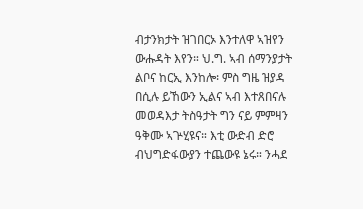ብታንክታት ዝገበርኦ እንተለዋ ኣዝየን ውሑዳት እየን። ህ.ግ. ኣብ ሰማንያታት ልቦና ከርኢ እንከሎ፡ ምስ ግዜ ዝያዳ በሲሉ ይኸውን ኢልና ኣብ እተጸበናሉ መወዳእታ ትስዓታት ግን ናይ ምምዛን ዓቅሙ ኣጕሂዩና። እቲ ውድብ ድሮ ብህግድፋውያን ተጨውዩ ኔሩ። ንሓደ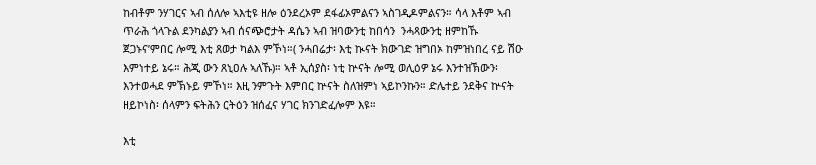ከብቶም ንሃገርና ኣብ ሰለሎ ኣእቲዩ ዘሎ ዕንደረኦም ደፋፊኦምልናን ኣስገዲዶምልናን። ሳላ እቶም ኣብ ጥራሕ ጎላጉል ደንካልያን ኣብ ሰናጭሮታት ዳሴን ኣብ ዝባውንቲ ከበሳን  ንሓጻውንቲ ዘምከኹ ጀጋኑና’ምበር ሎሚ እቲ ጸወታ ካልእ ምኾነ።( ንሓበሬታ፡ እቲ ኲናት ክውገድ ዝግበኦ ከምዝነበረ ናይ ሽዑ እምነተይ ኔሩ። ሕጂ ውን ጸኒዐሉ ኣለኹ)። ኣቶ ኢሰያስ፡ ነቲ ኵናት ሎሚ ወሊዕዎ ኔሩ እንተዝኽውን፡ እንተወሓደ ምኽኑይ ምኾነ። እዚ ንምጉት እምበር ኵናት ስለዝምነ ኣይኮንኩን። ድሌተይ ንደቅና ኵናት ዘይኮነስ፡ ሰላምን ፍትሕን ርትዕን ዝሰፈና ሃገር ክንገድፈሎም እዩ።

እቲ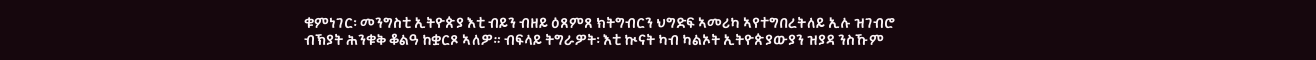ቁምነገር፡ መንግስቲ ኢትዮጵያ እቲ ብይን ብዘይ ዕጸምጸ ክትግብርን ህግድፍ ኣመሪካ ኣየተግበረትለይ ኢሉ ዝገብሮ ብኽያት ሕንቁቅ ቆልዓ ከቋርጾ ኣለዎ። ብፍላይ ትግራዎት፡ እቲ ኲናት ካብ ካልኦት ኢትዮጵያውያን ዝያዳ ንስኹም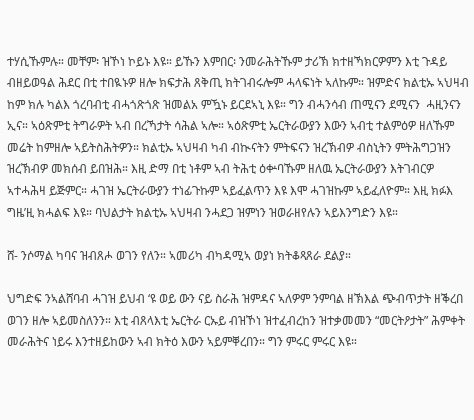ተሃሲኹምሉ። መቸም፡ ዝኾነ ኮይኑ እዩ። ይኹን እምበር፡ ንመራሕትኹም ታሪኽ ክተዘኻክርዎምን እቲ ጉዳይ ብዘይወዓል ሕደር በቲ ተበዪኑዎ ዘሎ ክፍታሕ ጸቅጢ ክትገብሩሎም ሓላፍነት ኣለኩም። ዝምድና ክልቲኡ ኣህዛብ ከም ክሉ ካልእ ጎረባብቲ ብሓጎጽጎጽ ዝመልአ ምዃኑ ይርደኣኒ እዩ። ግን ብሓንሳብ ጠሚናን ደሚናን  ሓዚንናን ኢና። ኣዕጽምቲ ትግራዎት ኣብ በረኻታት ሳሕል ኣሎ። ኣዕጽምቲ ኤርትራውያን እውን ኣብቲ ተልምዕዎ ዘለኹም መሬት ከምዘሎ ኣይትስሕትዎን። ክልቲኡ ኣህዛብ ካብ ብኲናትን ምትፍናን ዝረኽብዎ ብስኒትን ምትሕግጋዝን ዝረኽብዎ መክሰብ ይበዝሕ። እዚ ድማ በቲ ነቶም ኣብ ትሕቲ ዕቍባኹም ዘለዉ ኤርትራውያን እትገብርዎ ኣተሓሕዛ ይጅምር። ሓገዝ ኤርትራውያን ተነፊጉኩም ኣይፈልጥን እዩ እሞ ሓገዝኩም ኣይፈለዮም። እዚ ክፉእ ግዜ’ዚ ክሓልፍ እዩ። ባህልታት ክልቲኡ ኣህዛብ ንሓደጋ ዝምነን ዝወራዘየሉን ኣይእንግድን እዩ።

ሸ- ንሶማል ካባና ዝብጸሖ ወገን የለን። ኣመሪካ ብካዳሚኣ ወያነ ክትቆጻጸራ ደልያ።

ህግድፍ ንኣልሸባብ ሓገዝ ይህብ ‘ዩ ወይ ውን ናይ ስራሕ ዝምዳና ኣለዎም ንምባል ዘኽእል ጭብጥታት ዘቕረበ ወገን ዘሎ ኣይመስለንን። እቲ ብጸላእቲ ኤርትራ ርኡይ ብዝኾነ ዝተፈብረከን ዝተቃመመን “መርትዖታት” ሕምቀት መራሕትና ነይሩ እንተዘይከውን ኣብ ክትዕ እውን ኣይምቐረበን። ግን ምሩር ምሩር እዩ።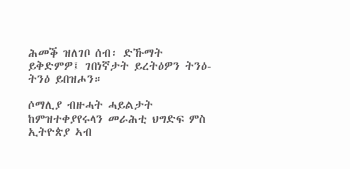ሕመቕ ዝለገቦ ሰብ፡ ድኹማት ይቅድምዎ፤ ገበነኛታት ይረትዕዎን ትንዕ-ትንዕ ይበዝሖን።

ሶማሊያ ብዙሓት ሓይልታት ከምዝተቀያየሩላን መራሕቲ ህግድፍ ምስ ኢትዮጵያ ኣብ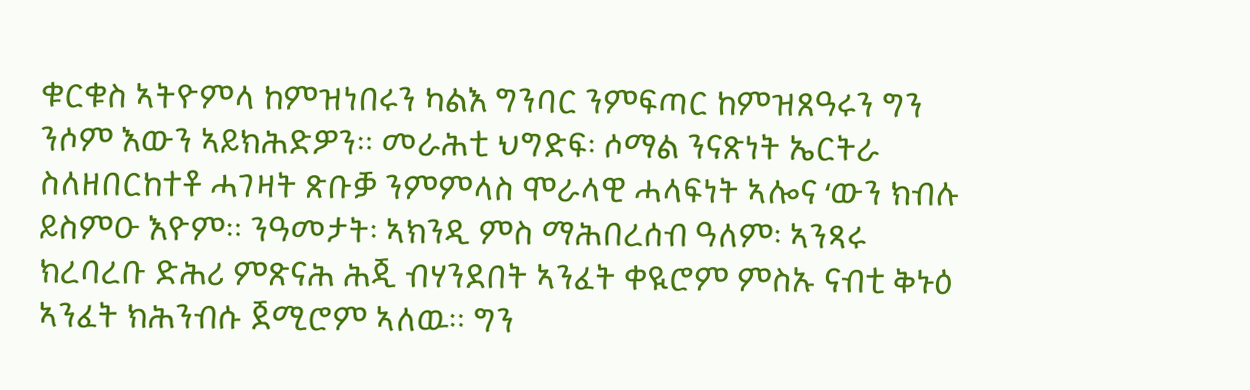ቁርቁስ ኣትዮምላ ከምዝነበሩን ካልእ ግንባር ንምፍጣር ከምዝጸዓሩን ግን ንሶም እውን ኣይክሕድዎን። መራሕቲ ህግድፍ፡ ሶማል ንናጽነት ኤርትራ ስለዘበርከተቶ ሓገዛት ጽቡቓ ንምምላስ ሞራላዊ ሓላፍነት ኣሎና ‘ውን ክብሉ ይስምዑ እዮም። ንዓመታት፡ ኣክንዲ ምስ ማሕበረሰብ ዓለም፡ ኣንጻሩ ክረባረቡ ድሕሪ ምጽናሕ ሕጂ ብሃንደበት ኣንፈት ቀዪሮም ምስኡ ናብቲ ቅኑዕ ኣንፈት ክሕንብሱ ጀሚሮም ኣለዉ። ግን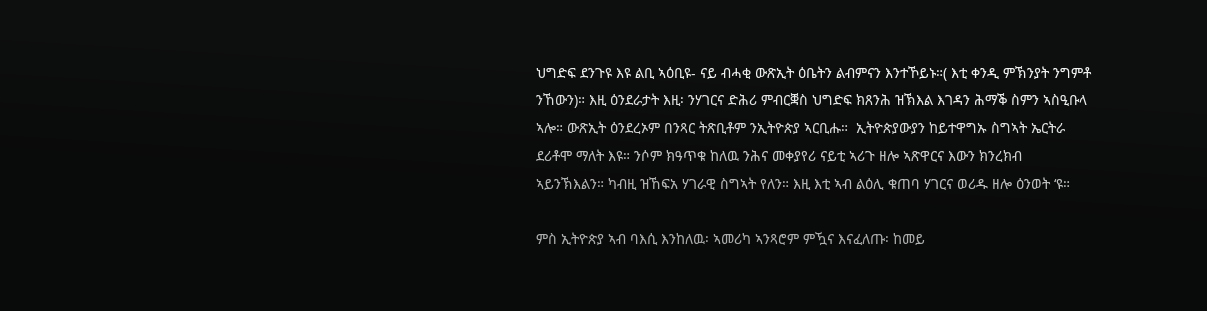ህግድፍ ደንጉዩ እዩ ልቢ ኣዕቢዩ- ናይ ብሓቂ ውጽኢት ዕቤትን ልብምናን እንተኾይኑ።( እቲ ቀንዲ ምኽንያት ንግምቶ ንኸውን)። እዚ ዕንደራታት እዚ፡ ንሃገርና ድሕሪ ምብርቛስ ህግድፍ ክጸንሕ ዝኽእል እገዳን ሕማቕ ስምን ኣስዒቡላ ኣሎ። ውጽኢት ዕንደረኦም በንጻር ትጽቢቶም ንኢትዮጵያ ኣርቢሑ።  ኢትዮጵያውያን ከይተዋግኡ ስግኣት ኤርትራ ደሪቶሞ ማለት እዩ። ንሶም ክዓጥቁ ከለዉ ንሕና መቀያየሪ ናይቲ ኣሪጉ ዘሎ ኣጽዋርና እውን ክንረክብ ኣይንኽእልን። ካብዚ ዝኸፍአ ሃገራዊ ስግኣት የለን። እዚ እቲ ኣብ ልዕሊ ቁጠባ ሃገርና ወሪዱ ዘሎ ዕንወት ‘ዩ።

ምስ ኢትዮጵያ ኣብ ባእሲ እንከለዉ፡ ኣመሪካ ኣንጻሮም ምዃና እናፈለጡ፡ ከመይ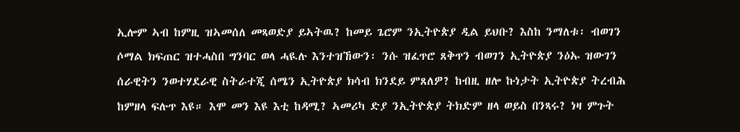ኢሎም ኣብ ከምዚ ዝኣመሰለ መጻወድያ ይኣትዉ? ከመይ ጌሮም ንኢትዮጵያ ዲል ይህቡ? እስከ ንማለቱ፡ ብወገን ሶማል ክፍጠር ዝተሓስበ ግንባር ወላ ሓዪሉ እንተዝኸውን፡ ንሱ ዝፈጥሮ ጸቅጥን ብወገን ኢትዮጵያ ንዕኡ ዝውገን ሰራዊትን ንወተሃደራዊ ስትራተጂ ሰሜን ኢትዮጵያ ክሳብ ክንደይ ምጸለዎ? ከብዚ ዘሎ ኩነታት ኢትዮጵያ ትረብሕ ከምዘላ ፍሉጥ እዩ። እሞ መን እዩ እቲ ከዳሚ? ኣመሪካ ድያ ንኢትዮጵያ ትክድም ዘላ ወይስ በንጻሩ? ነዛ ምጉት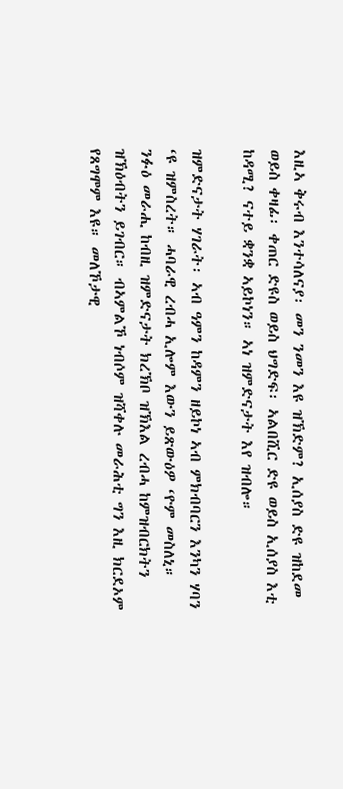እዚኣ ቅሩብ እንተሳለናያ፡ መን ንመን እዩ ዝኽድም? ኢሰያስ ድዩ ዝከደመ ወይስ ቀዛፊ፡ ቀጠር ድዩስ ወይስ ህግድፍ፡ ኣልበሺር ድዩ ወይስ ኢሰያስ እቲ ከዳሚ? ናተይ ቋንቋ ኣይኮነን። ኣነ ዝምድናታት እየ ዝብሎ።

ዝምድናታት ሃገራት፡ ኣብ ዓምን ከዳምን ዘይኮነ ኣብ ምክብባርን እንካን ሃባን ‘ዩ ዝምስረት። ሓባራዊ ረብሓ ኢሎም እውን ይጽውዕዎ ‘ዮም መስለኒ። ንፉዕ መራሒ ከብዚ ዝምድናታት ክረኽቦ ዝኽእል ረብሓ ከምዝብርክትን ዝኽዕብትን ይገብር። ብኣምልኾ ነብሶም ዝሻቀሉ መራሕቲ ግን እዚ ክርደኦም የጸግሞም እዩ። መለኾታዊ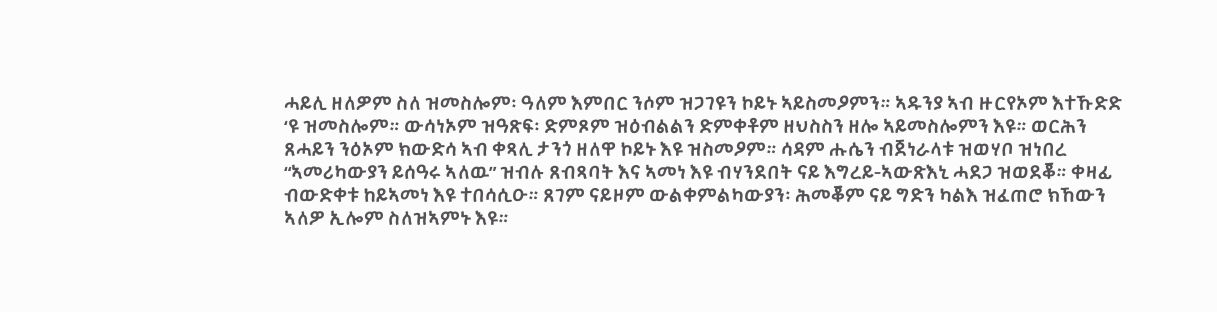ሓይሊ ዘለዎም ስለ ዝመስሎም፡ ዓለም እምበር ንሶም ዝጋገዩን ኮይኑ ኣይስመዖምን። ኣዱንያ ኣብ ዙርየኦም እተኹድድ ‘ዩ ዝመስሎም። ውሳነኦም ዝዓጽፍ፡ ድምጾም ዝዕብልልን ድምቀቶም ዘህስስን ዘሎ ኣይመስሎምን እዩ። ወርሕን ጸሓይን ንዕኦም ክውድሳ ኣብ ቀጻሊ ታንጎ ዘለዋ ኮይኑ እዩ ዝስመዖም። ሳዳም ሑሴን ብጀነራላቱ ዝወሃቦ ዝነበረ “ኣመሪካውያን ይሰዓሩ ኣለዉ” ዝብሉ ጸብጻባት እና ኣመነ እዩ ብሃንደበት ናይ እግረይ-ኣውጽእኒ ሓደጋ ዝወደቖ። ቀዛፊ ብውድቀቱ ከይኣመነ እዩ ተበሳሲዑ። ጸገም ናይዞም ውልቀምልካውያን፡ ሕመቖም ናይ ግድን ካልእ ዝፈጠሮ ክኸውን ኣለዎ ኢሎም ስለዝኣምኑ እዩ።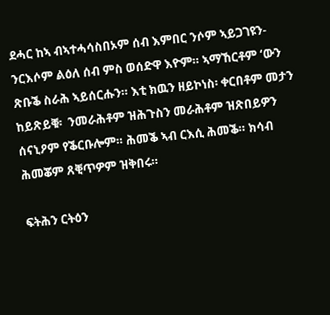ደሓር ከኣ ብኣተሓሳስበኦም ሰብ እምበር ንሶም ኣይጋገዩን- ንርእሶም ልዕለ ሰብ ምስ ወሰድዋ እዮም። ኣማኸርቶም ‘ውን ጽቡቕ ስራሕ ኣይሰርሑን። እቲ ክዉን ዘይኮነስ፡ ቀርበቶም መታን ከይጽይቑ፡  ንመራሕቶም ዝሕጉስን መራሕቶም ዝጽበይዎን ሰናኒዖም የቕርቡሎም። ሕመቕ ኣብ ርእሲ ሕመቕ። ክሳብ ሕመቖም ጸቒጥዎም ዝቅበሩ።

ፍትሕን ርትዕን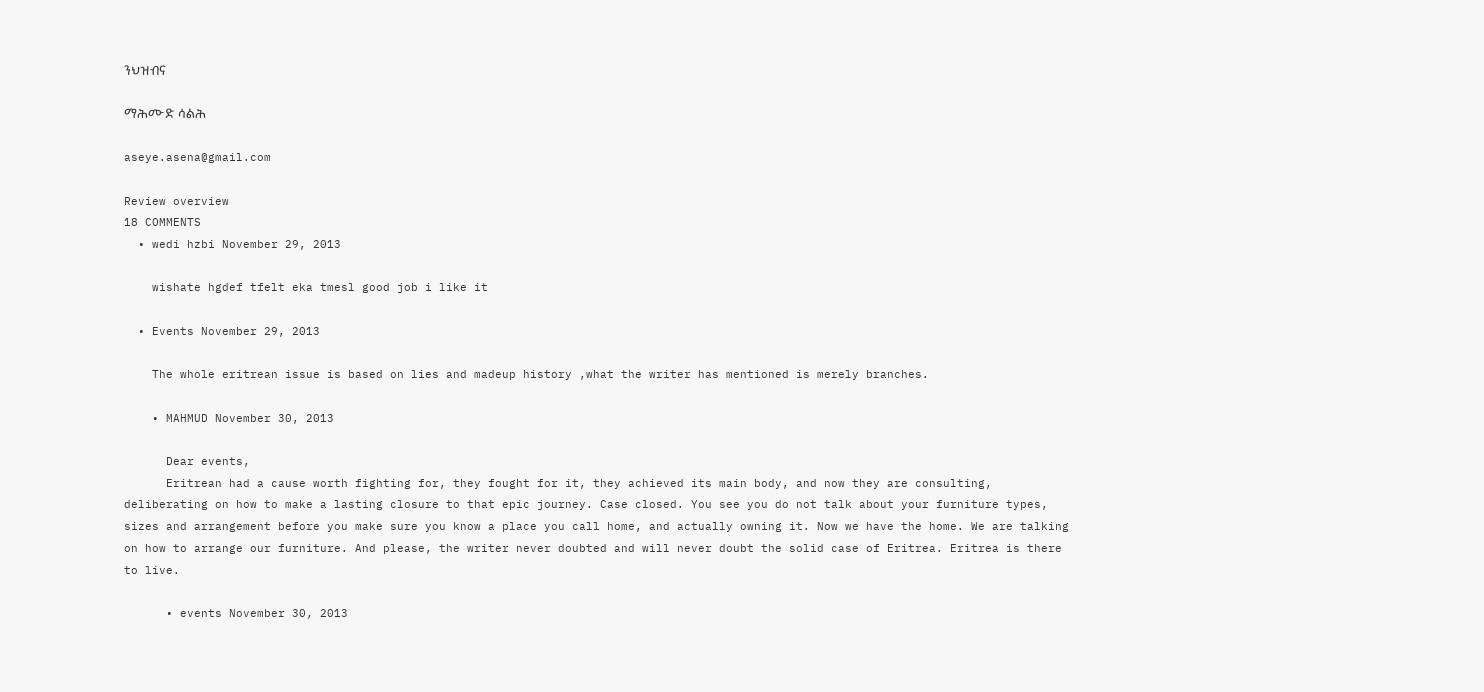ንህዝብና

ማሕሙድ ሳልሕ

aseye.asena@gmail.com

Review overview
18 COMMENTS
  • wedi hzbi November 29, 2013

    wishate hgdef tfelt eka tmesl good job i like it

  • Events November 29, 2013

    The whole eritrean issue is based on lies and madeup history ,what the writer has mentioned is merely branches.

    • MAHMUD November 30, 2013

      Dear events,
      Eritrean had a cause worth fighting for, they fought for it, they achieved its main body, and now they are consulting, deliberating on how to make a lasting closure to that epic journey. Case closed. You see you do not talk about your furniture types, sizes and arrangement before you make sure you know a place you call home, and actually owning it. Now we have the home. We are talking on how to arrange our furniture. And please, the writer never doubted and will never doubt the solid case of Eritrea. Eritrea is there to live.

      • events November 30, 2013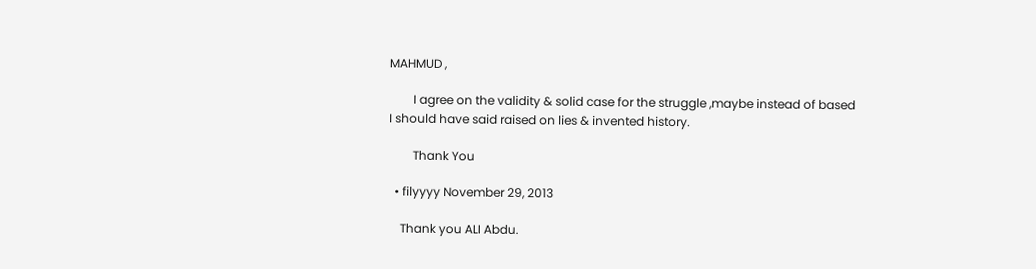MAHMUD ,

        I agree on the validity & solid case for the struggle ,maybe instead of based I should have said raised on lies & invented history.

        Thank You

  • filyyyy November 29, 2013

    Thank you ALI Abdu.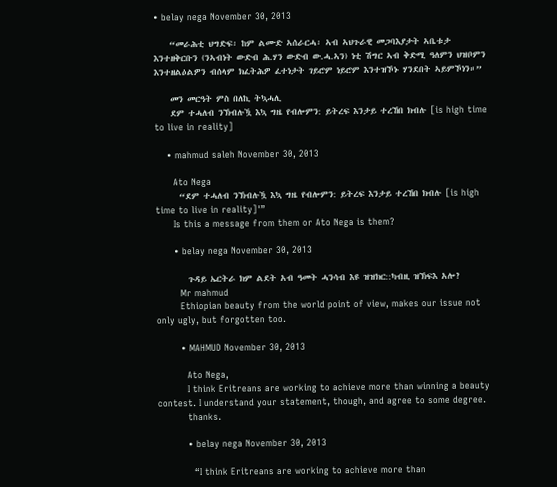• belay nega November 30, 2013

    “መራሕቲ ህግድፍ፡ ከም ልሙድ ኣሰራርሓ፡ ኣብ ኣህጉራዊ መጋባእያታት ኣቤቱታ እንተዘቅርቡን (ንኣብነት ውድብ ሕ.ሃን ውድብ ው.ሓ.ኣን) ነቲ ሽግር ኣብ ቅድሚ ዓለምን ህዝቦምን እንተዘልዕልዎን ብሰላም ክፈትሕዎ ፈተነታት ገይሮም ነይሮም እንተዝኾኑ ሃንደበት ኣይምኾነን።”

    መን መርዓት ምስ በለኪ ትኳሓሊ
    ደም ተሓለብ ንኽብሉዃ እኳ ግዜ የብሎምን: ይትረፍ እንታይ ተረኸበ ክብሉ [is high time to live in reality]

    • mahmud saleh November 30, 2013

      Ato Nega
      “ደም ተሓለብ ንኽብሉዃ እኳ ግዜ የብሎምን: ይትረፍ እንታይ ተረኸበ ክብሉ [is high time to live in reality]'”
      Is this a message from them or Ato Nega is them?

      • belay nega November 30, 2013

        ጉዳይ ኤርትራ ክም ልደት አብ ዓመት ሓንሳብ እዩ ዝዝክር::ካብዚ ዝኽፍእ አሎ?
        Mr mahmud
        Ethiopian beauty from the world point of view, makes our issue not only ugly, but forgotten too.

        • MAHMUD November 30, 2013

          Ato Nega,
          I think Eritreans are working to achieve more than winning a beauty contest. I understand your statement, though, and agree to some degree.
          thanks.

          • belay nega November 30, 2013

            “I think Eritreans are working to achieve more than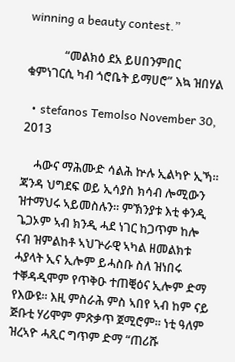winning a beauty contest.”

            “መልክዕ ደአ ይሀበንምበር ቁምነገርሲ ካብ ጎሮቤት ይማሀሮ” እኳ ዝበሃል

  • stefanos Temolso November 30, 2013

    ሓውና ማሕሙድ ሳልሕ ኵሉ ኢልካዮ ኢኻ። ጃንዳ ህግደፍ ወይ ኢሳያስ ክሳብ ሎሚውን ዝተማህሩ ኣይመስሉን። ምኽንያቱ እቲ ቀንዲ ጌጋኦም ኣብ ክንዲ ሓደ ነገር ከጋጥም ከሎ ናብ ዝምልከቶ ኣህጕራዊ ኣካል ዘመልክቱ ሓያላት ኢና ኢሎም ይሓስቡ ስለ ዝነበሩ ተቐዳዲሞም የጥቅዑ ተጠቒዕና ኢሎም ድማ የእውዩ። እዚ ምስራሕ ምስ ኣበየ ኣብ ከም ናይ ጅቡቲ ሃሪሞም ምጽቃጥ ጀሚሮም። ነቲ ዓለም ዝረኣዮ ሓጺር ግጥም ድማ “ጠሪሹ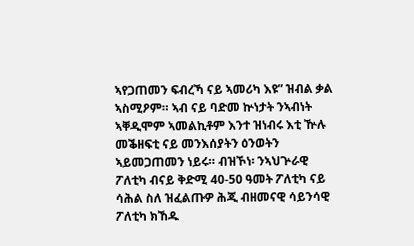ኣየጋጠመን ፍብረኻ ናይ ኣመሪካ እዩ” ዝብል ቃል ኣስሚዖም። ኣብ ናይ ባድመ ኵነታት ንኣብነት ኣቐዲሞም ኣመልኪቶም እንተ ዝነብሩ እቲ ዅሉ መቕዘፍቲ ናይ መንእሰያትን ዕንወትን ኣይመጋጠመን ነይሩ። ብዝኾነ፡ ንኣህጕራዊ ፖለቲካ ብናይ ቅድሚ 40-50 ዓመት ፖለቲካ ናይ ሳሕል ስለ ዝፈልጡዎ ሕጂ ብዘመናዊ ሳይንሳዊ ፖለቲካ ክኸዱ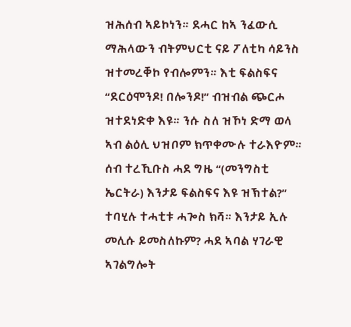ዝሕሰብ ኣይኮነን። ደሓር ከኣ ንፈውሲ ማሕላውን ብትምህርቲ ናይ ፖለቲካ ሳይንስ ዝተመረቐኮ የብሎምን። እቲ ፍልስፍና “ደርዕሞንዶ! በሎንዶ!” ብዝብል ጭርሖ ዝተደነድቀ እዩ። ንሱ ስለ ዝኾነ ድማ ወላ ኣብ ልዕሊ ህዝቦም ክጥቀሙሉ ተራእዮም። ሰብ ተረኺቡስ ሓደ ግዜ “(መንግስቲ ኤርትራ) እንታይ ፍልስፍና እዩ ዝኽተል?” ተባሂሉ ተሓቲቱ ሓጐስ ክሻ። እንታይ ኢሉ መሊሱ ይመስለኩም? ሓደ ኣባል ሃገራዊ ኣገልግሎት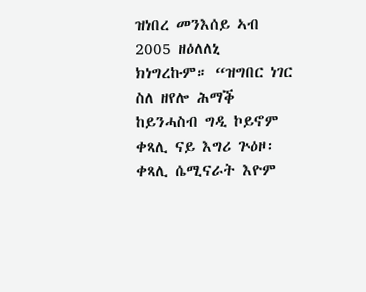ዝነበረ መንእሰይ ኣብ 2005 ዘዕለለኒ ክነግረኩም። “ዝግበር ነገር ስለ ዘየሎ ሕማቕ ከይንሓስብ ግዲ ኮይኖም ቀጻሊ ናይ እግሪ ጕዕዞ፡ ቀጻሊ ሴሚናራት እዮም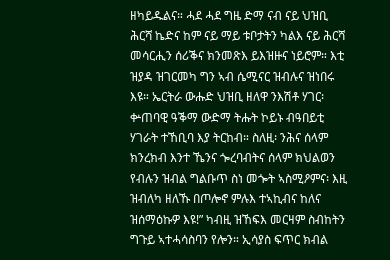ዘካይዱልና። ሓደ ሓደ ግዜ ድማ ናብ ናይ ህዝቢ ሕርሻ ኬድና ከም ናይ ማይ ቱቦታትን ካልእ ናይ ሕርሻ መሳርሒን ሰሪቕና ክንመጽእ ይእዝዙና ነይሮም። እቲ ዝያዳ ዝገርመካ ግን ኣብ ሴሚናር ዝብሉና ዝነበሩ እዩ። ኤርትራ ውሑድ ህዝቢ ዘለዋ ንእሽቶ ሃገር፡ ቍጠባዊ ዓቕማ ውድማ ትሑት ኮይኑ ብዓበይቲ ሃገራት ተኸቢባ እያ ትርከብ። ስለዚ፡ ንሕና ሰላም ክንረክብ እንተ ኼንና ጐረባብትና ሰላም ክህልወን የብሉን ዝብል ግልቡጥ ስነ መጐት ኣስሚዖምና፡ እዚ ዝብለካ ዘለኹ በጦሎኖ ምሉእ ተኣኪብና ከለና ዝሰማዕኩዎ እዩ!” ካብዚ ዝኸፍእ መርዛም ስብከትን ግጉይ ኣተሓሳስባን የሎን። ኢሳያስ ፍጥር ክብል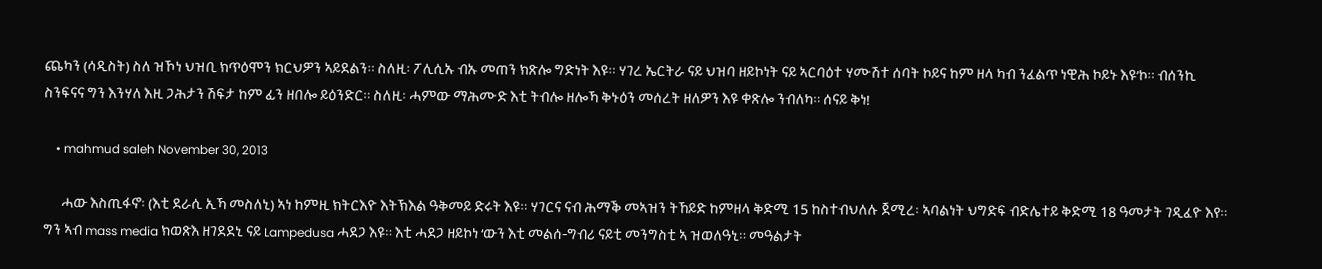ጨካን (ሳዲስት) ስለ ዝኾነ ህዝቢ ክጥዕሞን ክርህዎን ኣይደልን። ስለዚ፡ ፖሊሲኡ ብኡ መጠን ክጽሎ ግድነት እዩ። ሃገረ ኤርትራ ናይ ህዝባ ዘይኮነት ናይ ኣርባዕተ ሃሙሽተ ሰባት ኮይና ከም ዘላ ካብ ንፈልጥ ነዊሕ ኮይኑ እዩ’ኮ። ብሰንኪ ስንፍናና ግን እንሃለ እዚ ጋሕታን ሽፍታ ከም ፊን ዘበሎ ይዕንድር። ስለዚ፡ ሓምው ማሕሙድ እቲ ትብሎ ዘሎኻ ቅኑዕን መሰረት ዘለዎን እዩ ቀጽሎ ንብለካ። ሰናይ ቅነ!

    • mahmud saleh November 30, 2013

      ሓው እስጢፋኖ፡ (እቲ ደራሲ ኢኻ መስለኒ) ኣነ ከምዚ ክትርእዮ እትኽእል ዓቅመይ ድሩት እዩ። ሃገርና ናብ ሕማቕ መኣዝን ትኸይድ ከምዘላ ቅድሚ 15 ከስተብህለሉ ጀሚረ፡ ኣባልነት ህግድፍ ብድሌተይ ቅድሚ 18 ዓመታት ገዲፈዮ እየ። ግን ኣብ mass media ክወጽእ ዘገደደኒ ናይ Lampedusa ሓደጋ እዩ። እቲ ሓደጋ ዘይኮነ ‘ውን እቲ መልሰ-ግብሪ ናይቲ መንግስቲ ኣ ዝወለዓኒ። መዓልታት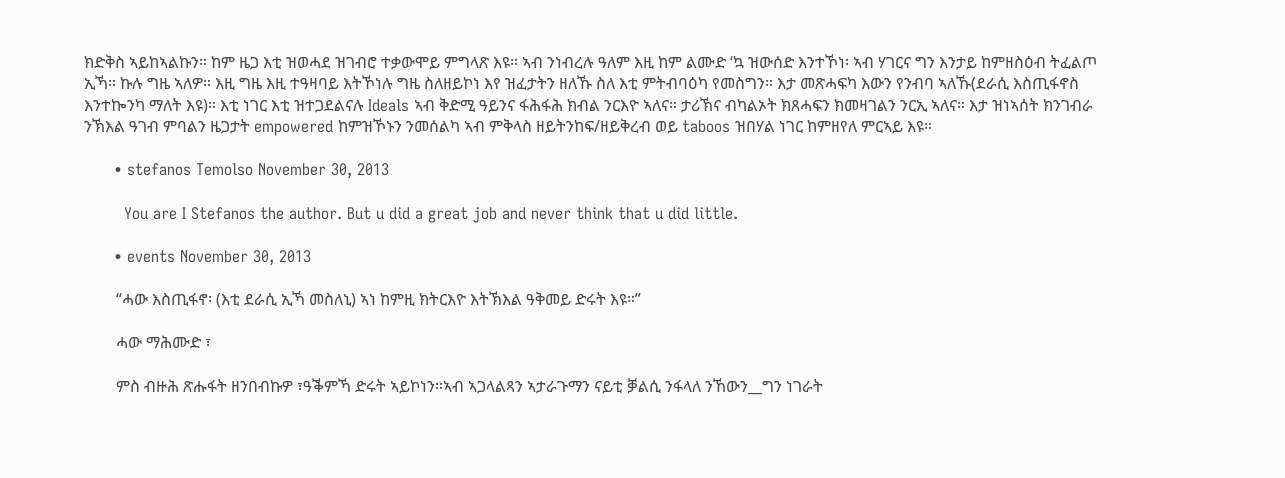ክድቅስ ኣይከኣልኩን። ከም ዜጋ እቲ ዝወሓደ ዝገብሮ ተቃውሞይ ምግላጽ እዩ። ኣብ ንነብረሉ ዓለም እዚ ከም ልሙድ ‘ኳ ዝውሰድ እንተኾነ፡ ኣብ ሃገርና ግን እንታይ ከምዘስዕብ ትፈልጦ ኢኻ። ኩሉ ግዜ ኣለዎ። እዚ ግዜ እዚ ተዓዛባይ እትኾነሉ ግዜ ስለዘይኮነ እየ ዝፈታትን ዘለኹ ስለ እቲ ምትብባዕካ የመስግን። እታ መጽሓፍካ እውን የንብባ ኣለኹ(ደራሲ እስጢፋኖስ እንተኰንካ ማለት እዩ)። እቲ ነገር እቲ ዝተጋደልናሉ Ideals ኣብ ቅድሚ ዓይንና ፋሕፋሕ ክብል ንርእዮ ኣለና። ታሪኽና ብካልኦት ክጸሓፍን ክመዛገልን ንርኢ ኣለና። እታ ዝነኣሰት ክንገብራ ንኽእል ዓገብ ምባልን ዜጋታት empowered ከምዝኾኑን ንመሰልካ ኣብ ምቅላስ ዘይትንከፍ/ዘይቅረብ ወይ taboos ዝበሃል ነገር ከምዘየለ ምርኣይ እዩ።

      • stefanos Temolso November 30, 2013

        You are I Stefanos the author. But u did a great job and never think that u did little.

      • events November 30, 2013

        “ሓው እስጢፋኖ፡ (እቲ ደራሲ ኢኻ መስለኒ) ኣነ ከምዚ ክትርእዮ እትኽእል ዓቅመይ ድሩት እዩ።”

        ሓው ማሕሙድ ፣

        ምስ ብዙሕ ጽሑፋት ዘንበብኩዎ ፣ዓቕምኻ ድሩት ኣይኮነን።ኣብ ኣጋላልጻን ኣታራጉማን ናይቲ ቓልሲ ንፋላለ ንኸውን__ግን ነገራት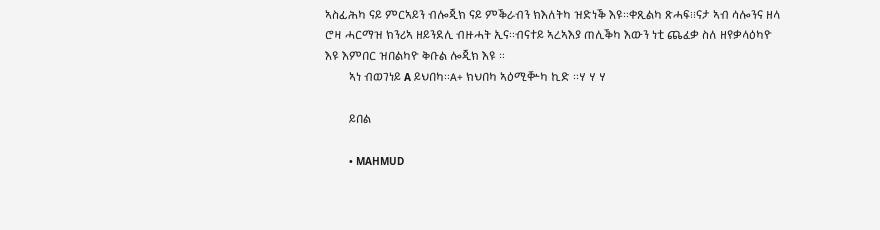ኣስፊሕካ ናይ ምርኣይን ብሎጂክ ናይ ምቕራብን ክእለትካ ዝድነቕ እዩ።ቀጺልካ ጽሓፍ፧፧ናታ ኣብ ሳሎንና ዘላ ሮዛ ሓርማዝ ክንሪኣ ዘይንደሊ ብዙሓት ኢና።ብናተይ ኣረኣእያ ጠሊቕካ እውን ነቲ ጨፈቃ ስለ ዘየቃላዕካዮ እዩ እምበር ዝበልካዮ ቅቡል ሎጂክ እዩ ።
        ኣነ ብወገነይ A ይህበካ።A+ ክህበካ ኣዕሚቝካ ኪድ ።ሃ ሃ ሃ

        ይበል

        • MAHMUD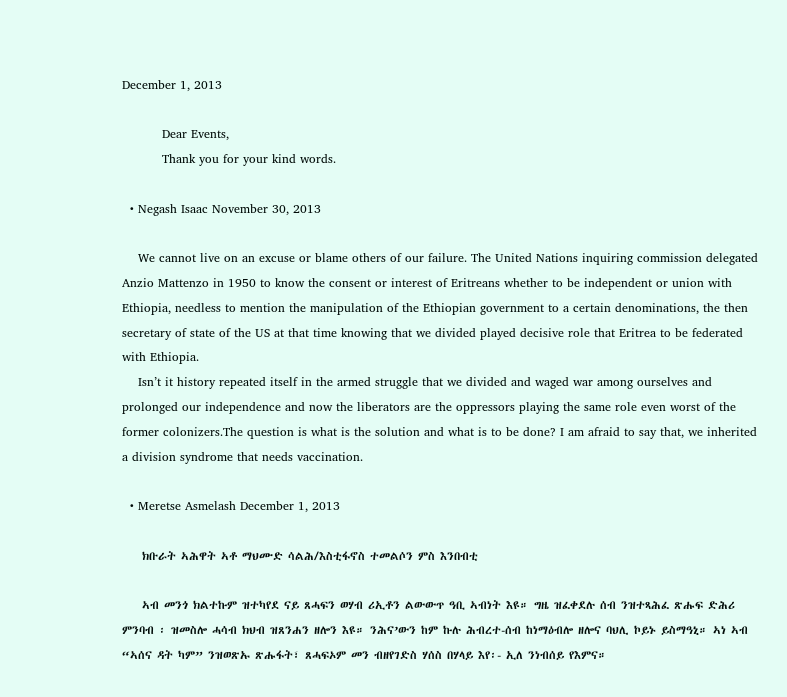December 1, 2013

          Dear Events,
          Thank you for your kind words.

  • Negash Isaac November 30, 2013

    We cannot live on an excuse or blame others of our failure. The United Nations inquiring commission delegated Anzio Mattenzo in 1950 to know the consent or interest of Eritreans whether to be independent or union with Ethiopia, needless to mention the manipulation of the Ethiopian government to a certain denominations, the then secretary of state of the US at that time knowing that we divided played decisive role that Eritrea to be federated with Ethiopia.
    Isn’t it history repeated itself in the armed struggle that we divided and waged war among ourselves and prolonged our independence and now the liberators are the oppressors playing the same role even worst of the former colonizers.The question is what is the solution and what is to be done? I am afraid to say that, we inherited a division syndrome that needs vaccination.

  • Meretse Asmelash December 1, 2013

    ክቡራት ኣሕዋት ኣቶ ማህሙድ ሳልሕ/እስቲፋኖስ ተመልሶን ምስ እንበብቲ

    ኣብ መንጎ ክልተኩም ዝተካየደ ናይ ጸሓፍን ወሃብ ሪኢቶን ልውውጥ ዓቢ ኣብነት እዩ። ግዜ ዝፈቀደሉ ሰብ ንዝተጻሕፈ ጽሑፍ ድሕሪ ምንባብ ፡ ዝመስሎ ሓሳብ ክህብ ዝጸንሐን ዘሎን እዩ። ንሕና’ውን ከም ኩሉ ሕብረተ-ሰብ ከነማዕብሎ ዘሎና ባህሊ ኮይኑ ይስማዓኒ። ኣነ ኣብ “ኣሰና ዳት ካም” ንዝወጽኡ ጽሑፋት፣ ጸሓፍኦም መን ብዘየገድስ ሃሰስ በሃላይ እየ፡- ኢለ ንነብሰይ የእምና።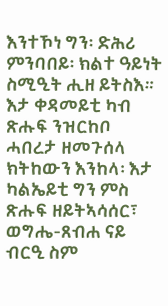እንተኾነ ግን፡ ድሕሪ ምንባበይ፡ ክልተ ዓይነት ስሚዒት ሒዘ ይትስእ። እታ ቀዳመይቲ ካብ ጽሑፍ ንዝርከቦ ሓበረታ ዘመጉሰላ ክትከውን እንከላ፡ እታ ካልኤይቲ ግን ምስ ጽሑፍ ዘይትኣሳሰር፣ ወግሔ-ጸብሐ ናይ ብርዒ ስም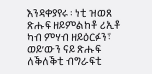እንዳቀያየሩ ፡ ነቲ ዝወጸ ጽሑፍ ዘይምልከቶ ሪኢቶ ካብ ምሃብ ዘይዕርፉን፣ ወይ’ውን ናይ ጽሑፍ ለቕለቕቲ ብግራፍቲ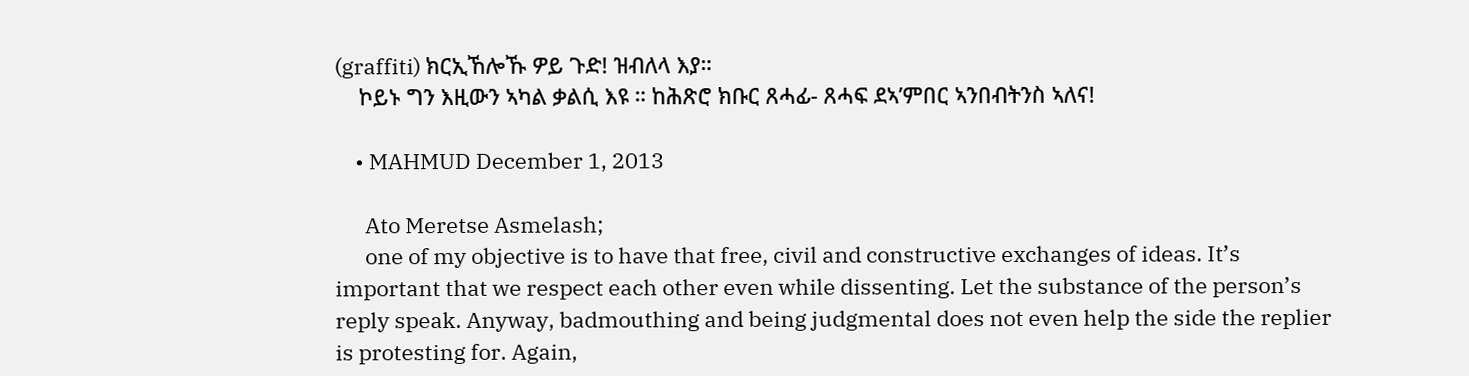(graffiti) ክርኢኸሎኹ ዎይ ጉድ! ዝብለላ እያ።
    ኮይኑ ግን እዚውን ኣካል ቃልሲ እዩ ። ከሕጽሮ ክቡር ጸሓፊ- ጸሓፍ ደኣ’ምበር ኣንበብትንስ ኣለና!

    • MAHMUD December 1, 2013

      Ato Meretse Asmelash;
      one of my objective is to have that free, civil and constructive exchanges of ideas. It’s important that we respect each other even while dissenting. Let the substance of the person’s reply speak. Anyway, badmouthing and being judgmental does not even help the side the replier is protesting for. Again,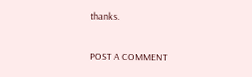thanks.

POST A COMMENT